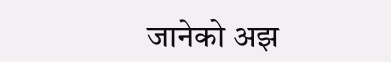जानेको अझ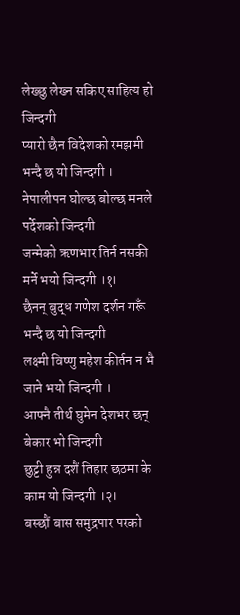लेख्छु लेख्न सकिए साहित्य हो जिन्दगी
प्यारो छैन विदेशको रमझमी भन्दै छ यो जिन्दगी ।
नेपालीपन घोल्छ बोल्छ मनले पर्देशको जिन्दगी
जन्मेको ऋणभार तिर्न नसकी मर्ने भयो जिन्दगी ।१।
छैनन् बुद्ध गणेश दर्शन गरूँ भन्दै छ यो जिन्दगी
लक्ष्मी विष्णु महेश कीर्तन न भै जाने भयो जिन्दगी ।
आफ्नै तीर्थ घुमेन देशभर छन् बेकार भो जिन्दगी
छुट्टी हुन्न दशैं तिहार छठमा के काम यो जिन्दगी ।२।
बस्छौं बास समुद्रपार परको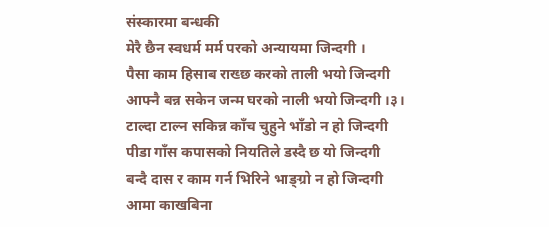संस्कारमा बन्धकी
मेरै छैन स्वधर्म मर्म परको अन्यायमा जिन्दगी ।
पैसा काम हिसाब राख्छ करको ताली भयो जिन्दगी
आफ्नै बन्न सकेन जन्म घरको नाली भयो जिन्दगी ।३।
टाल्दा टाल्न सकिन्न काँच चुहुने भाँडो न हो जिन्दगी
पीडा गाँस कपासको नियतिले डस्दै छ यो जिन्दगी
बन्दै दास र काम गर्न भिरिने भाङ्ग्रो न हो जिन्दगी
आमा काखबिना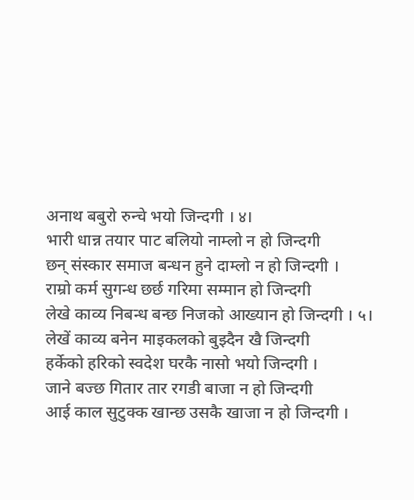अनाथ बबुरो रुन्चे भयो जिन्दगी । ४।
भारी धान्न तयार पाट बलियो नाम्लो न हो जिन्दगी
छन् संस्कार समाज बन्धन हुने दाम्लो न हो जिन्दगी ।
राम्रो कर्म सुगन्ध छर्छ गरिमा सम्मान हो जिन्दगी
लेखे काव्य निबन्ध बन्छ निजको आख्यान हो जिन्दगी । ५।
लेखें काव्य बनेन माइकलको बुझ्दैन खै जिन्दगी
हर्केको हरिको स्वदेश घरकै नासो भयो जिन्दगी ।
जाने बज्छ गितार तार रगडी बाजा न हो जिन्दगी
आई काल सुटुक्क खान्छ उसकै खाजा न हो जिन्दगी ।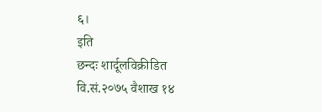६।
इति
छन्दः शार्दूलविक्रीडित
वि.सं.२०७५ वैशाख १४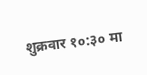शुक्रवार १०:३० मा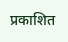प्रकाशित